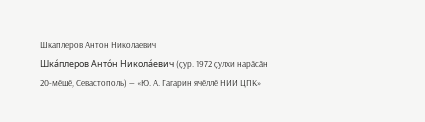Шкаплеров Антон Николаевич
Шка́плеров Анто́н Никола́евич (ҫур. 1972 ҫулхи нарӑсӑн 20-мӗшӗ, Севастополь) — «Ю. А. Гагарин ячӗллӗ НИИ ЦПК»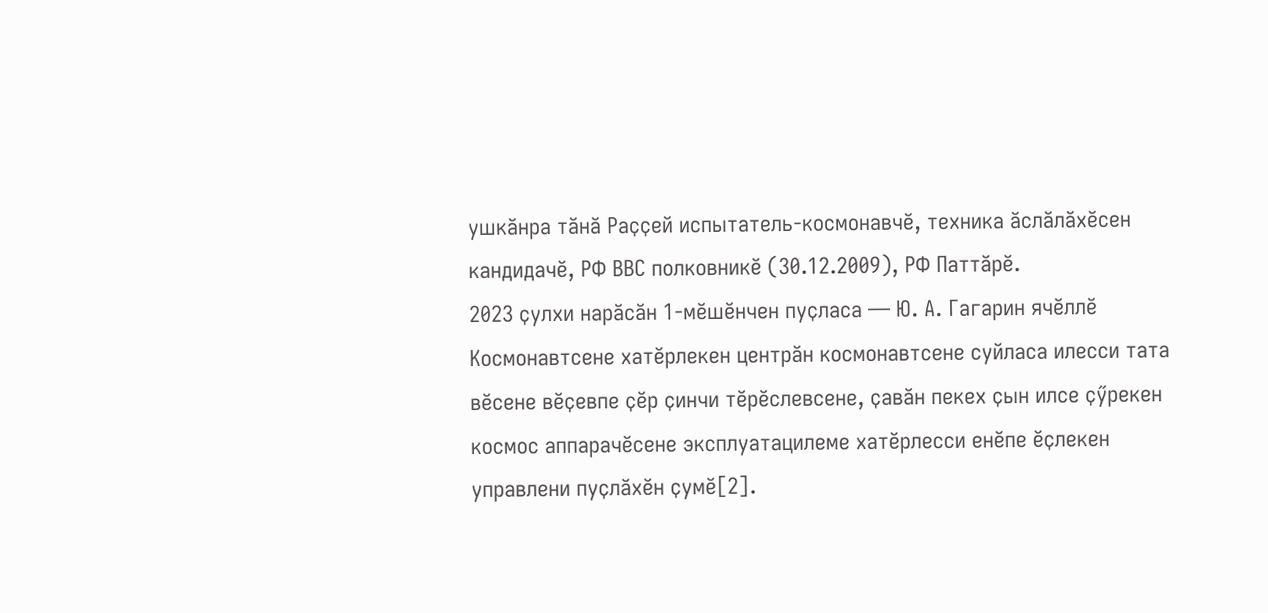ушкӑнра тӑнӑ Раҫҫей испытатель-космонавчӗ, техника ӑслӑлӑхӗсен кандидачӗ, РФ ВВС полковникӗ (30.12.2009), РФ Паттăрĕ.
2023 ҫулхи нарӑсӑн 1-мӗшӗнчен пуҫласа — Ю. А. Гагарин ячӗллӗ Космонавтсене хатӗрлекен центрӑн космонавтсене суйласа илесси тата вӗсене вӗҫевпе ҫӗр ҫинчи тӗрӗслевсене, ҫавӑн пекех ҫын илсе ҫӳрекен космос аппарачӗсене эксплуатацилеме хатӗрлесси енӗпе ӗҫлекен управлени пуҫлӑхӗн ҫумӗ[2].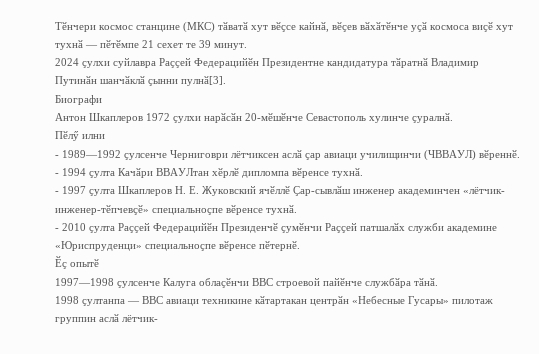Тӗнчери космос станцине (МКС) тӑватӑ хут вӗҫсе кайнӑ, вӗҫев вӑхӑтӗнче уҫӑ космоса виҫӗ хут тухнӑ — пӗтӗмпе 21 сехет те 39 минут.
2024 ҫулхи суйлавра Раҫҫей Федерацийӗн Президентне кандидатура тӑратнӑ Владимир Путинӑн шанчӑклӑ ҫынни пулнӑ[3].
Биографи
Антон Шкаплеров 1972 ҫулхи нарӑсӑн 20-мӗшӗнче Севастополь хулинче ҫуралнӑ.
Пӗлӳ илни
- 1989—1992 ҫулсенче Черниговри лётчиксен аслӑ ҫар авиаци училищинчи (ЧВВАУЛ) вӗреннӗ.
- 1994 ҫулта Качӑри ВВАУЛтан хӗрлӗ дипломпа вӗренсе тухнӑ.
- 1997 ҫулта Шкаплеров Н. Е. Жуковский ячӗллӗ Ҫар-сывлӑш инженер академинчен «лётчик-инженер-тӗпчевҫӗ» специальноҫпе вӗренсе тухнӑ.
- 2010 ҫулта Раҫҫей Федерацийӗн Президенчӗ ҫумӗнчи Раҫҫей патшалӑх служби академине «Юриспруденци» специальноҫпе вӗренсе пӗтернӗ.
Ӗҫ опытӗ
1997—1998 ҫулсенче Калуга облаҫӗнчи ВВС строевой пайӗнче службӑра тӑнӑ.
1998 ҫултанпа — ВВС авиаци техникине кӑтартакан центрӑн «Небесные Гусары» пилотаж группин аслӑ лётчик-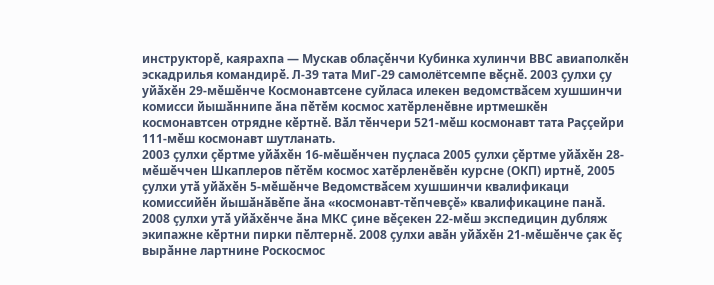инструкторӗ, каярахпа — Мускав облаҫӗнчи Кубинка хулинчи ВВС авиаполкӗн эскадрилья командирӗ. Л-39 тата МиГ-29 самолётсемпе вӗҫнӗ. 2003 ҫулхи ҫу уйӑхӗн 29-мӗшӗнче Космонавтсене суйласа илекен ведомствӑсем хушшинчи комисси йышӑннипе ӑна пӗтӗм космос хатӗрленӗвне иртмешкӗн космонавтсен отрядне кӗртнӗ. Вӑл тӗнчери 521-мӗш космонавт тата Раҫҫейри 111-мӗш космонавт шутланать.
2003 ҫулхи ҫӗртме уйӑхӗн 16-мӗшӗнчен пуҫласа 2005 ҫулхи ҫӗртме уйӑхӗн 28-мӗшӗччен Шкаплеров пӗтӗм космос хатӗрленӗвӗн курсне (ОКП) иртнӗ, 2005 ҫулхи утӑ уйӑхӗн 5-мӗшӗнче Ведомствӑсем хушшинчи квалификаци комиссийӗн йышӑнӑвӗпе ӑна «космонавт-тӗпчевҫӗ» квалификацине панӑ.
2008 ҫулхи утӑ уйӑхӗнче ӑна МКС ҫине вӗҫекен 22-мӗш экспедицин дубляж экипажне кӗртни пирки пӗлтернӗ. 2008 ҫулхи авӑн уйӑхӗн 21-мӗшӗнче ҫак ӗҫ вырӑнне лартнине Роскосмос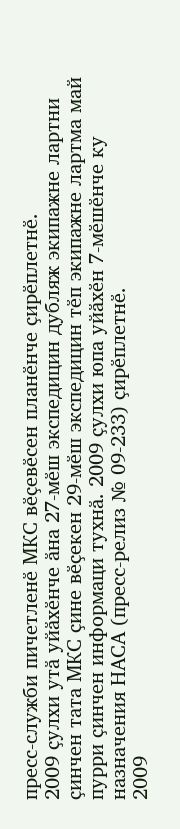пресс-служби пичетленӗ МКС вӗҫевӗсен планӗнче ҫирӗплетнӗ.
2009 ҫулхи утӑ уйӑхӗнче ӑна 27-мӗш экспедицин дубляж экипажне лартни ҫинчен тата МКС ҫине вӗҫекен 29-мӗш экспедицин тӗп экипажне лартма май пурри ҫинчен информаци тухнӑ. 2009 ҫулхи юпа уйӑхӗн 7-мӗшӗнче ку назначения НАСА (пресс-релиз № 09-233) ҫирӗплетнӗ.
2009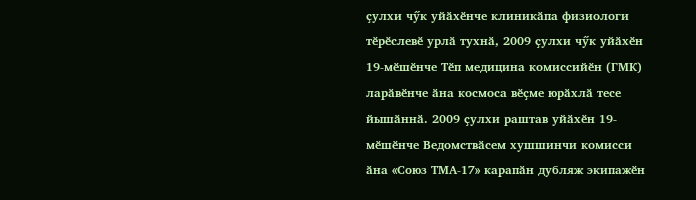ҫулхи чӳк уйӑхӗнче клиникӑпа физиологи тӗрӗслевӗ урлӑ тухнӑ, 2009 ҫулхи чӳк уйӑхӗн 19-мӗшӗнче Тӗп медицина комиссийӗн (ГМК) ларӑвӗнче ӑна космоса вӗҫме юрӑхлӑ тесе йышӑннӑ. 2009 ҫулхи раштав уйӑхӗн 19-мӗшӗнче Ведомствӑсем хушшинчи комисси ӑна «Союз ТМА-17» карапӑн дубляж экипажӗн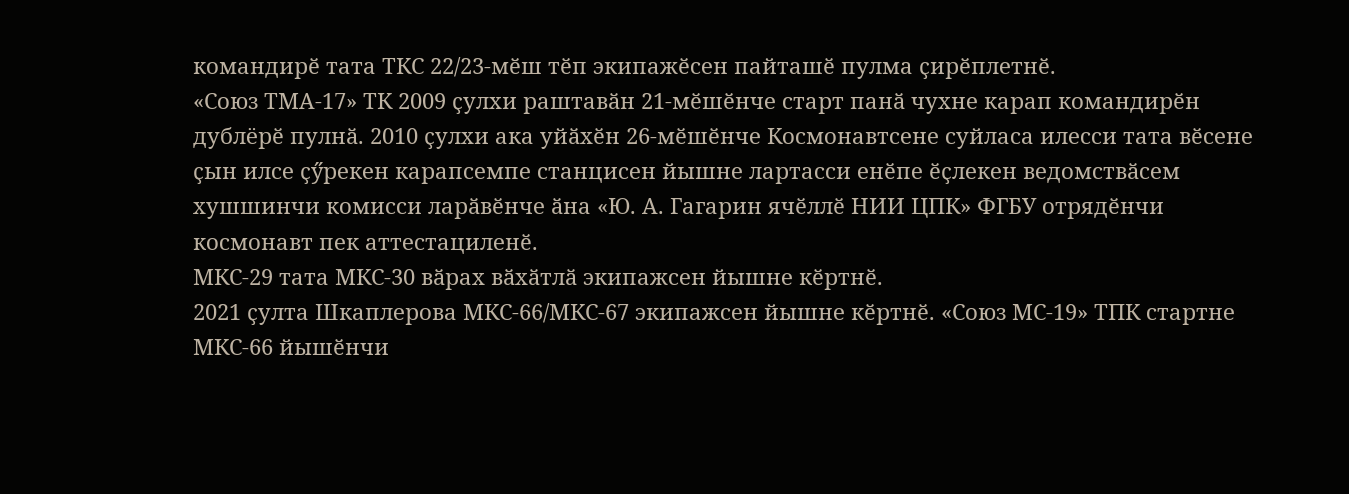командирӗ тата ТКС 22/23-мӗш тӗп экипажӗсен пайташӗ пулма ҫирӗплетнӗ.
«Союз ТМА-17» ТК 2009 ҫулхи раштавӑн 21-мӗшӗнче старт панӑ чухне карап командирӗн дублёрӗ пулнӑ. 2010 ҫулхи ака уйӑхӗн 26-мӗшӗнче Космонавтсене суйласа илесси тата вӗсене ҫын илсе ҫӳрекен карапсемпе станцисен йышне лартасси енӗпе ӗҫлекен ведомствӑсем хушшинчи комисси ларӑвӗнче ӑна «Ю. А. Гагарин ячӗллӗ НИИ ЦПК» ФГБУ отрядӗнчи космонавт пек аттестациленӗ.
МКС-29 тата МКС-30 вӑрах вӑхӑтлӑ экипажсен йышне кӗртнӗ.
2021 ҫулта Шкаплерова МКС-66/МКС-67 экипажсен йышне кӗртнӗ. «Союз МС-19» ТПК стартне МКС-66 йышӗнчи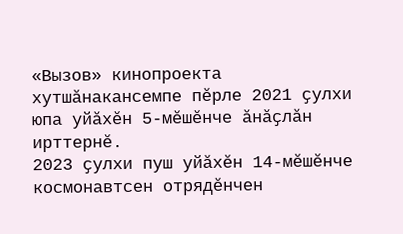«Вызов» кинопроекта хутшӑнакансемпе пӗрле 2021 ҫулхи юпа уйӑхӗн 5-мӗшӗнче ӑнӑҫлӑн ирттернӗ.
2023 ҫулхи пуш уйӑхӗн 14-мӗшӗнче космонавтсен отрядӗнчен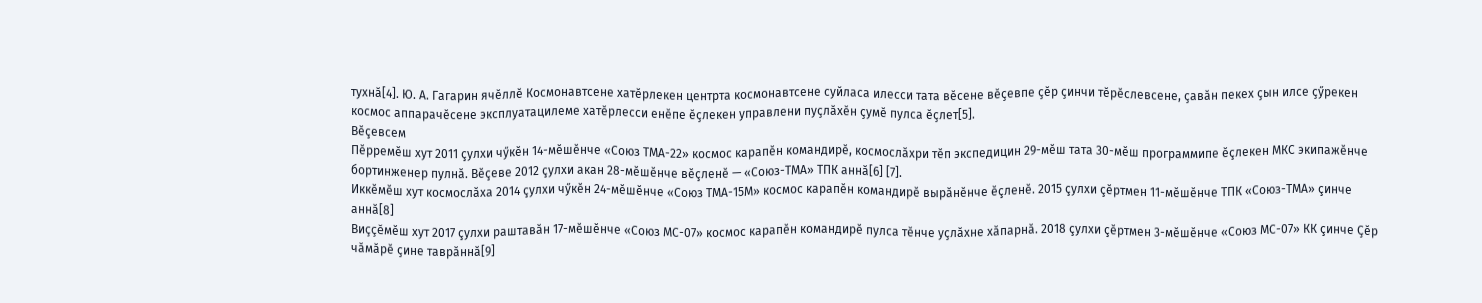тухнӑ[4]. Ю. А. Гагарин ячӗллӗ Космонавтсене хатӗрлекен центрта космонавтсене суйласа илесси тата вӗсене вӗҫевпе ҫӗр ҫинчи тӗрӗслевсене, ҫавӑн пекех ҫын илсе ҫӳрекен космос аппарачӗсене эксплуатацилеме хатӗрлесси енӗпе ӗҫлекен управлени пуҫлӑхӗн ҫумӗ пулса ӗҫлет[5].
Вĕçевсем
Пĕрремĕш хут 2011 çулхи чӳкĕн 14-мĕшĕнче «Союз ТМА-22» космос карапĕн командирĕ, космослăхри тĕп экспедицин 29-мĕш тата 30-мĕш программипе ĕçлекен МКС экипажĕнче бортинженер пулнă. Вĕçеве 2012 çулхи акан 28-мĕшĕнче вĕçленĕ — «Союз-ТМА» ТПК аннă[6] [7].
Иккĕмĕш хут космослăха 2014 çулхи чӳкĕн 24-мĕшĕнче «Союз ТМА-15М» космос карапĕн командирĕ вырăнĕнче ĕçленĕ. 2015 çулхи çĕртмен 11-мĕшĕнче ТПК «Союз-ТМА» çинче аннă[8]
Виççĕмĕш хут 2017 çулхи раштавăн 17-мĕшĕнче «Союз МС-07» космос карапĕн командирĕ пулса тӗнче уҫлӑхне хăпарнă. 2018 çулхи çĕртмен 3-мĕшĕнче «Союз МС-07» КК çинче Ҫӗр чӑмӑрӗ ҫине таврăннă[9]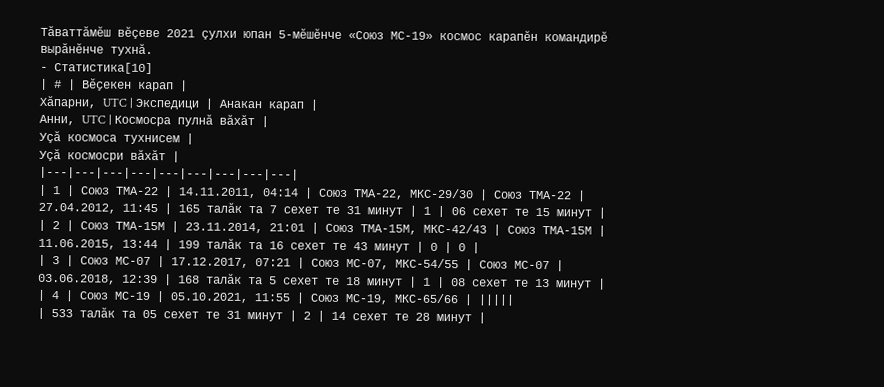Тăваттăмĕш вĕçеве 2021 çулхи юпан 5-мĕшĕнче «Союз МС-19» космос карапĕн командирĕ вырăнĕнче тухнă.
- Статистика[10]
| # | Вӗҫекен карап |
Хăпарни, UTC | Экспедици | Анакан карап |
Анни, UTC | Космосра пулнă вăхăт |
Уçă космоса тухнисем |
Уçă космосри вăхăт |
|---|---|---|---|---|---|---|---|---|
| 1 | Союз ТМА-22 | 14.11.2011, 04:14 | Союз ТМА-22, МКС-29/30 | Союз ТМА-22 | 27.04.2012, 11:45 | 165 талăк та 7 сехет те 31 минут | 1 | 06 сехет те 15 минут |
| 2 | Союз ТМА-15М | 23.11.2014, 21:01 | Союз ТМА-15М, МКС-42/43 | Союз ТМА-15М | 11.06.2015, 13:44 | 199 талăк та 16 сехет те 43 минут | 0 | 0 |
| 3 | Союз МС-07 | 17.12.2017, 07:21 | Союз МС-07, МКС-54/55 | Союз МС-07 | 03.06.2018, 12:39 | 168 талăк та 5 сехет те 18 минут | 1 | 08 сехет те 13 минут |
| 4 | Союз МС-19 | 05.10.2021, 11:55 | Союз МС-19, МКС-65/66 | |||||
| 533 талӑк та 05 сехет те 31 минут | 2 | 14 сехет те 28 минут |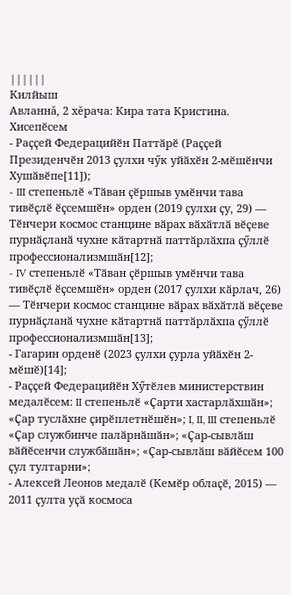||||||
Килйыш
Авланнă, 2 хĕрача: Кира тата Кристина.
Хисепӗсем
- Раҫҫей Федерацийӗн Паттӑрӗ (Раҫҫей Президенчӗн 2013 ҫулхи чӳк уйӑхӗн 2-мӗшӗнчи Хушӑвӗпе[11]);
- III степеньлӗ «Тӑван ҫӗршыв умӗнчи тава тивӗҫлӗ ӗҫсемшӗн» орден (2019 ҫулхи ҫу, 29) — Тӗнчери космос станцине вӑрах вӑхӑтлӑ вӗҫеве пурнӑҫланӑ чухне кӑтартнӑ паттӑрлӑхпа ҫӳллӗ профессионализмшӑн[12];
- IV степеньлӗ «Тӑван ҫӗршыв умӗнчи тава тивӗҫлӗ ӗҫсемшӗн» орден (2017 ҫулхи кӑрлач, 26) — Тӗнчери космос станцине вӑрах вӑхӑтлӑ вӗҫеве пурнӑҫланӑ чухне кӑтартнӑ паттӑрлӑхпа ҫӳллӗ профессионализмшӑн[13];
- Гагарин орденӗ (2023 ҫулхи ҫурла уйӑхӗн 2-мӗшӗ)[14];
- Раҫҫей Федерацийӗн Хӳтӗлев министерствин медалӗсем: II степеньлӗ «Ҫарти хастарлӑхшӑн»; «Ҫар туслӑхне ҫирӗплетнӗшӗн»; I, II, III степеньлӗ «Ҫар службинче палӑрнӑшӑн»; «Ҫар-сывлӑш вӑйӗсенчи службӑшӑн»; «Ҫар-сывлӑш вӑйӗсем 100 ҫул тултарни»;
- Алексей Леонов медалӗ (Кемӗр облаҫӗ, 2015) — 2011 ҫулта уҫӑ космоса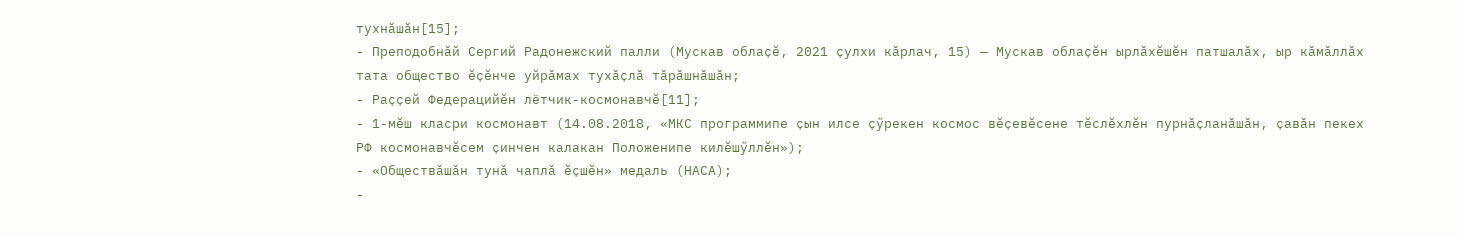тухнӑшӑн[15];
- Преподобнӑй Сергий Радонежский палли (Мускав облаҫӗ, 2021 ҫулхи кӑрлач, 15) — Мускав облаҫӗн ырлӑхӗшӗн патшалӑх, ыр кӑмӑллӑх тата общество ӗҫӗнче уйрӑмах тухӑҫлӑ тӑрӑшнӑшӑн;
- Раҫҫей Федерацийӗн лётчик-космонавчӗ[11];
- 1-мӗш класри космонавт (14.08.2018, «МКС программипе ҫын илсе ҫӳрекен космос вӗҫевӗсене тӗслӗхлӗн пурнӑҫланӑшӑн, ҫавӑн пекех РФ космонавчӗсем ҫинчен калакан Положенипе килӗшӳллӗн»);
- «Обществӑшӑн тунӑ чаплӑ ӗҫшӗн» медаль (НАСА);
-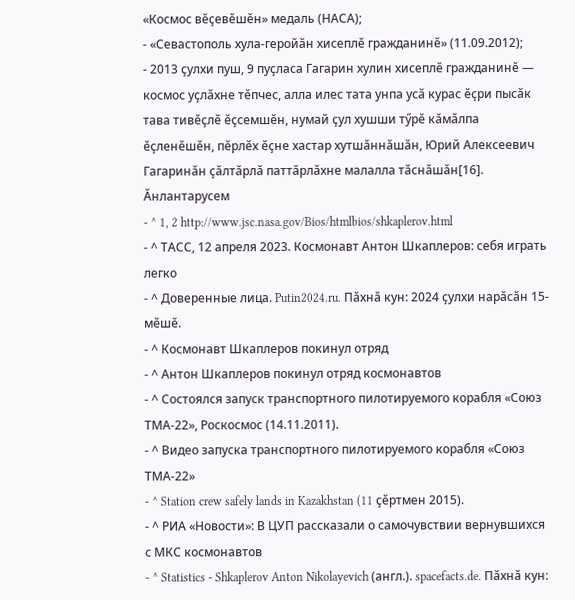«Космос вӗҫевӗшӗн» медаль (НАСА);
- «Севастополь хула-геройӑн хисеплӗ гражданинӗ» (11.09.2012);
- 2013 ҫулхи пуш, 9 пуҫласа Гагарин хулин хисеплӗ гражданинӗ — космос уҫлӑхне тӗпчес, алла илес тата унпа усӑ курас ӗҫри пысӑк тава тивӗҫлӗ ӗҫсемшӗн, нумай ҫул хушши тӳрӗ кӑмӑлпа ӗҫленӗшӗн, пӗрлӗх ӗҫне хастар хутшӑннӑшӑн, Юрий Алексеевич Гагаринӑн ҫӑлтӑрлӑ паттӑрлӑхне малалла тӑснӑшӑн[16].
Ӑнлантарусем
- ^ 1, 2 http://www.jsc.nasa.gov/Bios/htmlbios/shkaplerov.html
- ^ ТАСС, 12 апреля 2023. Космонавт Антон Шкаплеров: себя играть легко
- ^ Доверенные лица. Putin2024.ru. Пӑхнӑ кун: 2024 ҫулхи нарӑсӑн 15-мӗшӗ.
- ^ Космонавт Шкаплеров покинул отряд
- ^ Антон Шкаплеров покинул отряд космонавтов
- ^ Состоялся запуск транспортного пилотируемого корабля «Союз ТМА-22», Роскосмос (14.11.2011).
- ^ Видео запуска транспортного пилотируемого корабля «Союз ТМА-22»
- ^ Station crew safely lands in Kazakhstan (11 ҫӗртмен 2015).
- ^ РИА «Новости»: В ЦУП рассказали о самочувствии вернувшихся с МКС космонавтов
- ^ Statistics - Shkaplerov Anton Nikolayevich (англ.). spacefacts.de. Пӑхнӑ кун: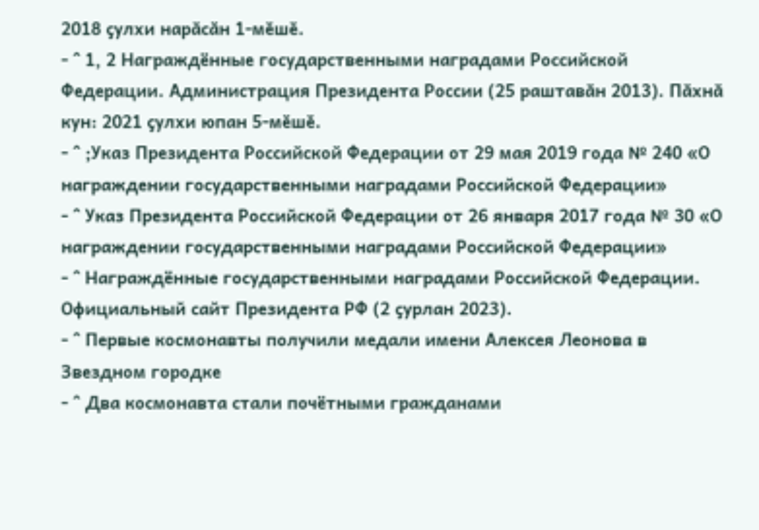2018 ҫулхи нарӑсӑн 1-мӗшӗ.
- ^ 1, 2 Награждённые государственными наградами Российской Федерации. Администрация Президента России (25 раштавӑн 2013). Пӑхнӑ кун: 2021 ҫулхи юпан 5-мӗшӗ.
- ^ ;Указ Президента Российской Федерации от 29 мая 2019 года № 240 «О награждении государственными наградами Российской Федерации»
- ^ Указ Президента Российской Федерации от 26 января 2017 года № 30 «О награждении государственными наградами Российской Федерации»
- ^ Награждённые государственными наградами Российской Федерации. Официальный сайт Президента РФ (2 ҫурлан 2023).
- ^ Первые космонавты получили медали имени Алексея Леонова в Звездном городке
- ^ Два космонавта стали почётными гражданами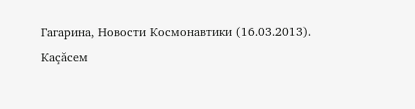Гагарина, Новости Космонавтики (16.03.2013).
Каçăсем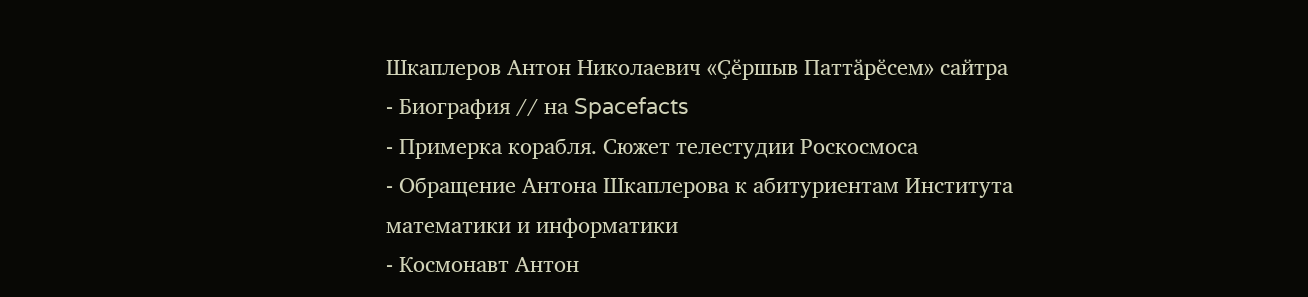Шкаплеров Антон Николаевич «Ҫӗршыв Паттӑрӗсем» сайтра
- Биография // на Spacefacts
- Примерка корабля. Сюжет телестудии Роскосмоса
- Обращение Антона Шкаплерова к абитуриентам Института математики и информатики
- Космонавт Антон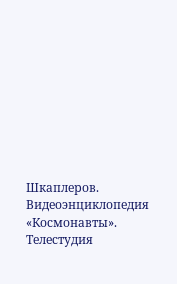Шкаплеров. Видеоэнциклопедия «Космонавты». Телестудия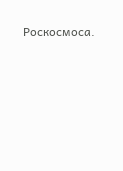Роскосмоса.